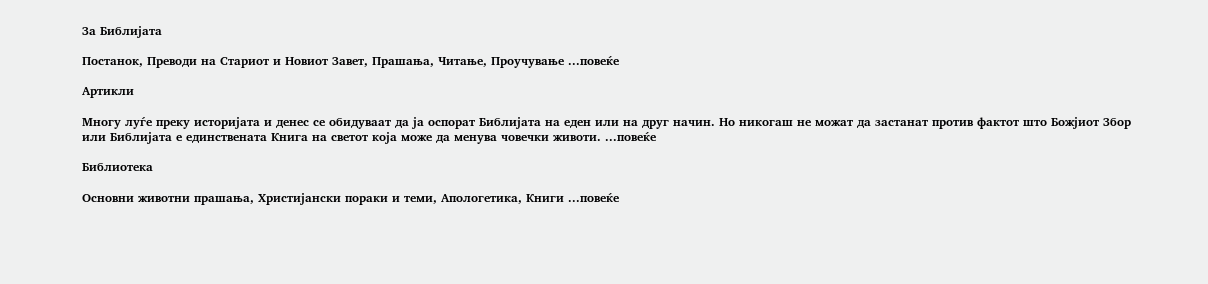За Библијата

Постанок, Преводи на Стариот и Новиот Завет, Прашања, Читање, Проучување ...повеќе

Артикли

Многу луѓе преку историјата и денес се обидуваат да ја оспорат Библијата на еден или на друг начин. Но никогаш не можат да застанат против фактот што Божјиот Збор или Библијата е единствената Книга на светот која може да менува човечки животи. ...повеќе

Библиотека

Основни животни прашања, Христијански пораки и теми, Апологетика, Книги ...повеќе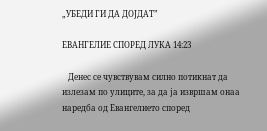„УБЕДИ ГИ ДА ДОЈДАТ”

ЕВАНГЕЛИЕ СПОРЕД ЛУКА 14:23

   Денес се чувствувам силно потикнат да излезам по улиците, за да ја извршам онаа наредба од Евангелието според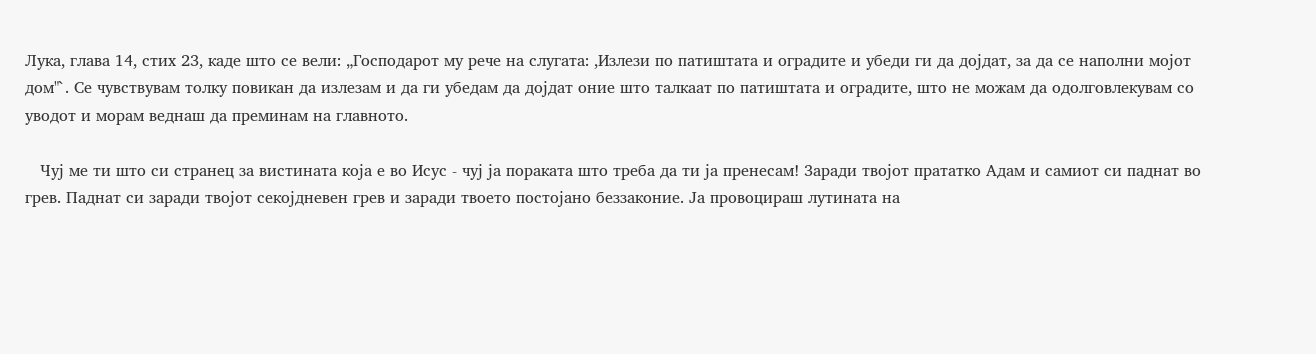Лука, глава 14, стих 23, каде што се вели: „Господарот му рече на слугата: ,Излези по патиштата и оградите и убеди ги да дојдат, за да се наполни мојот дом"`. Се чувствувам толку повикан да излезам и да ги убедам да дојдат оние што талкаат по патиштата и оградите, што не можам да одолговлекувам со уводот и морам веднаш да преминам на главното.

   Чуј ме ти што си странец за вистината која е во Исус - чуј ја пораката што треба да ти ја пренесам! 3аради твојот прататко Адам и самиот си паднат во грев. Паднат си заради твојот секојдневен грев и заради твоето постојано беззаконие. Ја провоцираш лутината на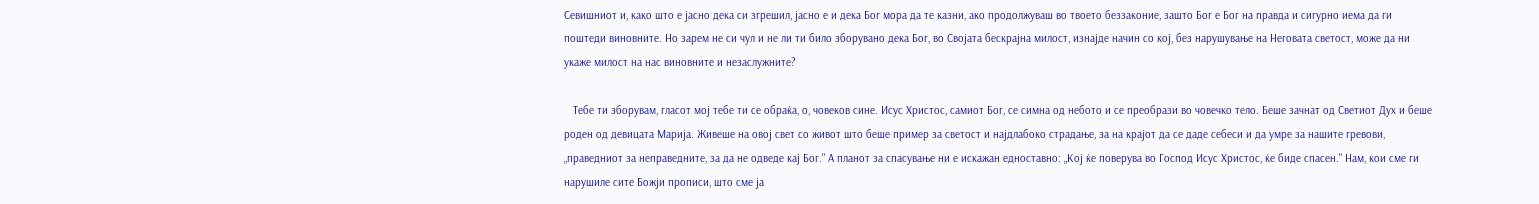Севишниот и, како што е јасно дека си згрешил, јасно е и дека Бог мора да те казни, ако продолжуваш во твоето беззаконие, зашто Бог е Бог на правда и сигурно иема да ги поштеди виновните. Но зарем не си чул и не ли ти било зборувано дека Бог, во Својата бескрајна милост, изнајде начин со кој, без нарушување на Неговата светост, може да ни укаже милост на нас виновните и незаслужните?

   Тебе ти зборувам, гласот мој тебе ти се обраќа, о, човеков сине. Исус Христос, самиот Бог, се симна од небото и се преобрази во човечко тело. Беше зачнат од Светиот Дух и беше роден од девицата Марија. Живеше на овој свет со живот што беше пример за светост и најдлабоко страдање, за на крајот да се даде себеси и да умре за нашите гревови, „праведниот за неправедните, за да нe одведе кај Бог." А планот за спасување ни е искажан едноставно: „Кој ќе поверува во Господ Исус Христос, ќе биде спасен." Нам, кои сме ги нарушиле сите Божји прописи, што сме ја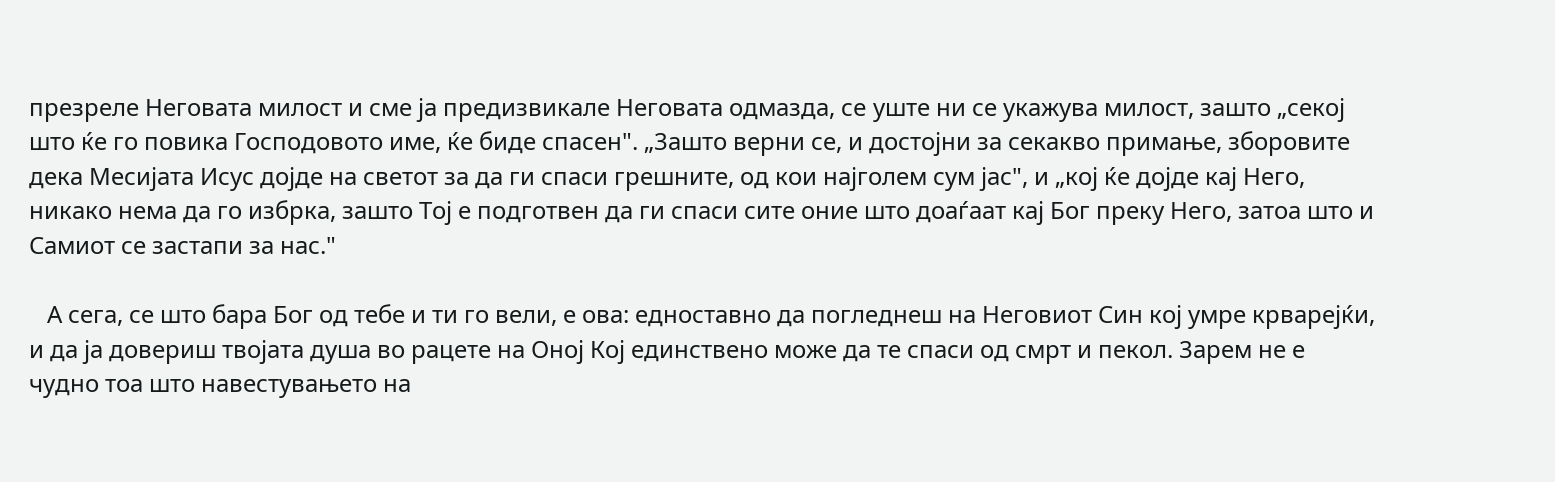презреле Неговата милост и сме ја предизвикале Неговата одмазда, сe уште ни се укажува милост, зашто „секој што ќе го повика Господовото име, ќе биде спасен". „3ашто верни се, и достојни за секакво примање, зборовите дека Месијата Исус дојде на светот за да ги спаси грешните, од кои најголем сум јас", и „кој ќе дојде кај Него, никако нема да го избрка, зашто Тој е подготвен да ги спаси сите оние што доаѓаат кај Бог преку Него, затоа што и Самиот се застапи за нас."

   А сега, се што бара Бог од тебе и ти го вели, е ова: едноставно да погледнеш на Неговиот Син кој умре крварејќи, и да ја довериш твојата душа во рацете на Оној Кој единствено може да те спаси од смрт и пекол. 3арем не е чудно тоа што навестувањето на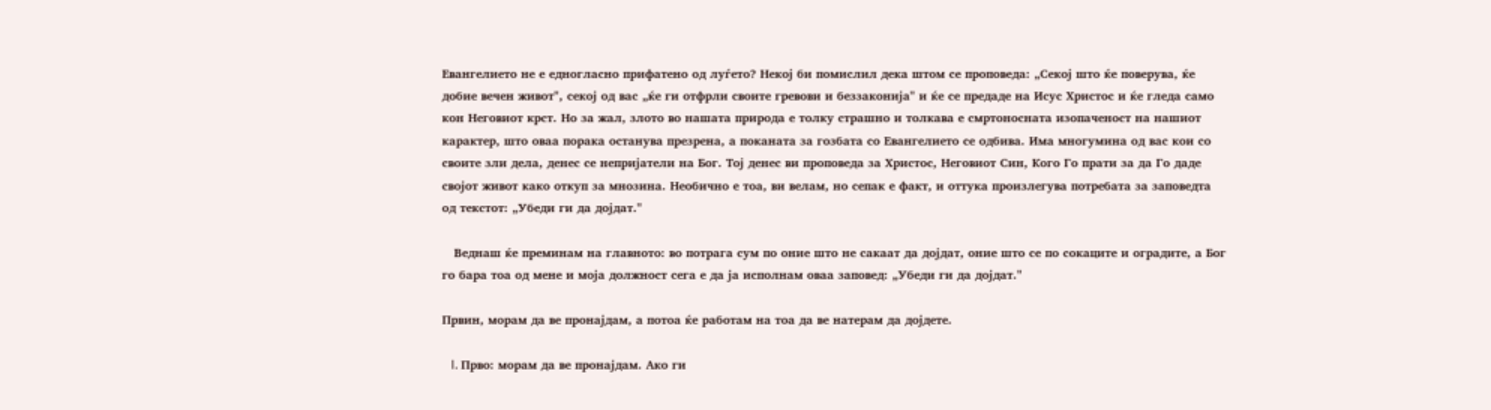Евангелието не е едногласно прифатено од луѓето? Некој би помислил дека штом се проповеда: „Секој што ќе поверува, ќе добие вечен живот", секој од вас „ќе ги отфрли своите гревови и беззаконија" и ќе се предаде на Исус Христос и ќе гледа само кон Неговиот крст. Но за жал, злото во нашата природа е толку страшно и толкава е смртоносната изопаченост на нашиот карактер, што оваа порака останува презрена, а поканата за гозбата со Евангелието се одбива. Има многумина од вас кои со своите зли дела, денес се непријатели на Бог. Тој денес ви проповеда за Христос, Неговиот Син, Кого Го прати за да Го даде својот живот како откуп за мнозина. Необично е тоа, ви велам, но сепак е факт, и оттука произлегува потребата за заповедта од текстот: „Убеди ги да дојдат."

   Веднаш ќе преминам на главното: во потрага сум по оние што не сакаат да дојдат, оние што се по сокаците и оградите, а Бог го бара тоа од мене и моја должност сега е да ја исполнам оваа заповед: „Убеди ги да дојдат."

Првин, морам да ве пронајдам, а потоа ќе работам на тоа да ве натерам да дојдете.

   I. Прво: морам да ве пронајдам. Ако ги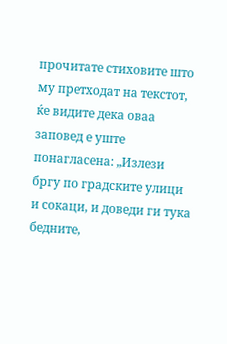прочитате стиховите што му претходат на текстот, ќе видите дека оваа заповед е уште понагласена: „Излези бргу по градските улици и сокаци, и доведи ги тука бедните,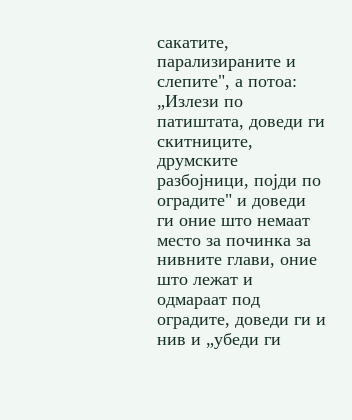сакатите, парализираните и слепите", а потоа: „Излези по патиштата, доведи ги скитниците, друмските разбојници, појди по оградите" и доведи ги оние што немаат место за починка за нивните глави, оние што лежат и одмараат под оградите, доведи ги и нив и „убеди ги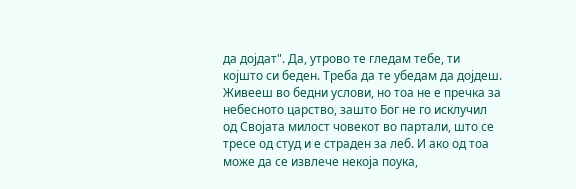да дојдат". Да, утрово те гледам тебе, ти којшто си беден. Треба да те убедам да дојдеш. Живееш во бедни услови, но тоа не е пречка за небесното царство, зашто Бог не го исклучил од Својата милост човекот во партали, што се тресе од студ и е страден за леб. И ако од тоа може да се извлече некоја поука,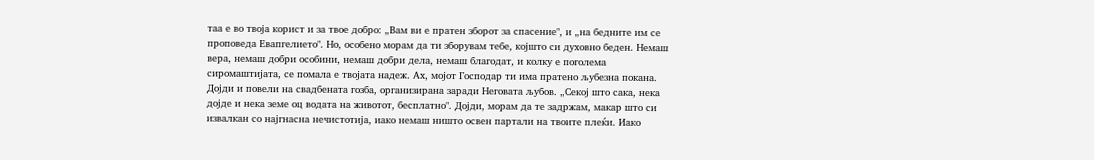таа е во твоја корист и за твое добро: „Вам ви е пратен зборот за спасение", и „на бедните им се проповеда Евапгелието". Но, особено морам да ти зборувам тебе, којшто си духовно беден. Немаш вера, немаш добри особини, немаш добри дела, немаш благодат, и колку е поголема сиромаштијата, се помала е твојата надеж. Ах, мојот Господар ти има пратено љубезна покана. Дојди и повели на свадбената гозба, организирана заради Неговата љубов. „Секој што сака, нека дојде и нека земе оц водата на животот, бесплатно". Дојди, морам да те задржам, макар што си извалкан со најгнасна нечистотија, иако немаш ништо освен партали на твоите плеќи. Иако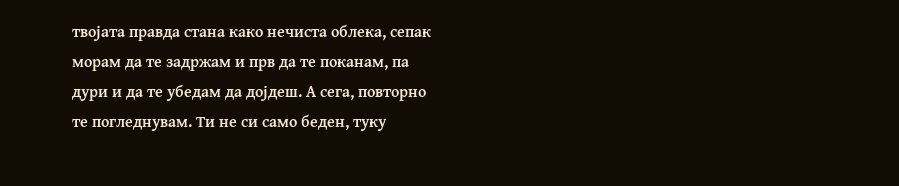твојата правда стана како нечиста облека, сепак морам да те задржам и прв да те поканам, па дури и да те убедам да дојдеш. А сега, повторно те погледнувам. Ти не си само беден, туку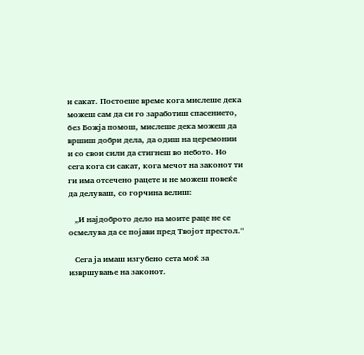и сакат. Постоеше време кога мислеше дека можеш сам да си го заработиш спасението, 6ез Божја помош, мислеше дека можеш да вршиш добри дела, да одиш на церемонии и со свои сили да стигнеш во небото. Но сега кога си сакат, кога мечот на законот ти ги има отсечено рацете и не можеш повеќе да делуваш, со горчина велиш:

   „И најдоброто дело на моите раце не се осмелува да се појави пред Твојот престол."

   Сега ја имаш изгубено сета моќ за извршување на законот.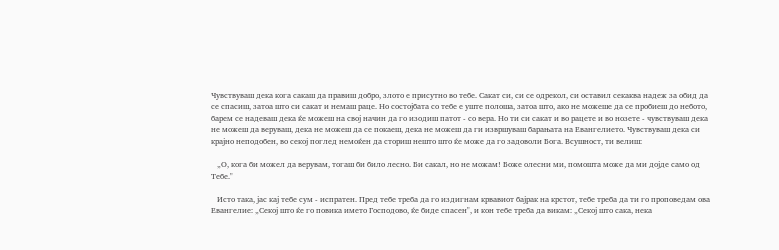Чувствуваш дека кога сакаш да правиш добро, злото е присутно во тебе. Сакат си, си се одрекол, си оставил секаква надеж за обид да се спасиш, затоа што си сакат и немаш раце. Но состојбата со тебе е уште полоша, затоа што, ако не можеше да се пробиеш до небото, барем се надеваш дека ќе можеш на свој начин да го изодиш патот - со вера. Но ти си сакат и во рацете и во нозете - чувствуваш дека не можеш да веруваш, дека не можеш да се покаеш, дека не можеш да ги извршуваш барањата на Евангелието. Чувствуваш дека си крајно неподобен, во секој поглед немоќен да сториш нешто што ќе може да го задоволи Бога. Всушност, ти велиш:

   „О, кога би можел да верувам, тогаш би било лесно. Би сакал, но не можам! Боже олесни ми, помошта може да ми дојде само од Тебе."

   Исто така, јас кај тебе сум - испратен. Пред тебе треба да го издигнам крвавиот бајрак на крстот, тебе треба да ти го проповедам ова Евангелие: „Секој што ќе го повика името Господово, ќе биде спасен", и кон тебе треба да викам: „Секој што сака, нека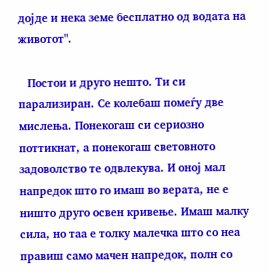дојде и нека земе бесплатно од водата на животот".

   Постои и друго нешто. Ти си парализиран. Се колебаш помеѓу две мислења. Понекогаш си сериозно поттикнат, а понекогаш световното задоволство те одвлекува. И оној мал напредок што го имаш во верата, не е ништо друго освен кривење. Имаш малку сила, но таа е толку малечка што со неа правиш само мачен напредок, полн со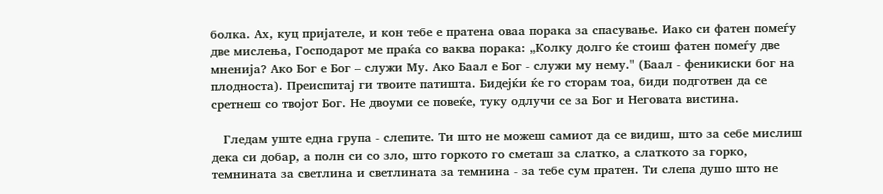болка. Ах, куц пријателе, и кон тебе е пратена оваа порака за спасување. Иако си фатен помеѓу две мислења, Господарот ме праќа со ваква порака: „Колку долго ќе стоиш фатен помеѓу две мненија? Ако Бог е Бог – служи Му. Ако Баал е Бог - служи му нему." (Баал - феникиски бог на плодноста). Преиспитај ги твоите патишта. Бидејќи ќе го сторам тоа, биди подготвен да се сретнеш со твојот Бог. Не двоуми се повеќе, туку одлучи се за Бог и Неговата вистина.

   Гледам уште една група - слепите. Ти што не можеш самиот да се видиш, што за себе мислиш дека си добар, а полн си со зло, што горкото го сметаш за слатко, а слаткото за горко, темнината за светлина и светлината за темнина - за тебе сум пратен. Ти слепа душо што не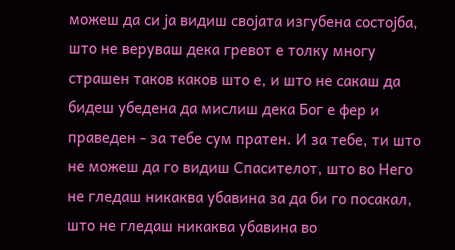можеш да си ја видиш својата изгубена состојба, што не веруваш дека гревот е толку многу страшен таков каков што е, и што не сакаш да бидеш убедена да мислиш дека Бог е фер и праведен - за тебе сум пратен. И за тебе, ти што не можеш да го видиш Спасителот, што во Него не гледаш никаква убавина за да би го посакал, што не гледаш никаква убавина во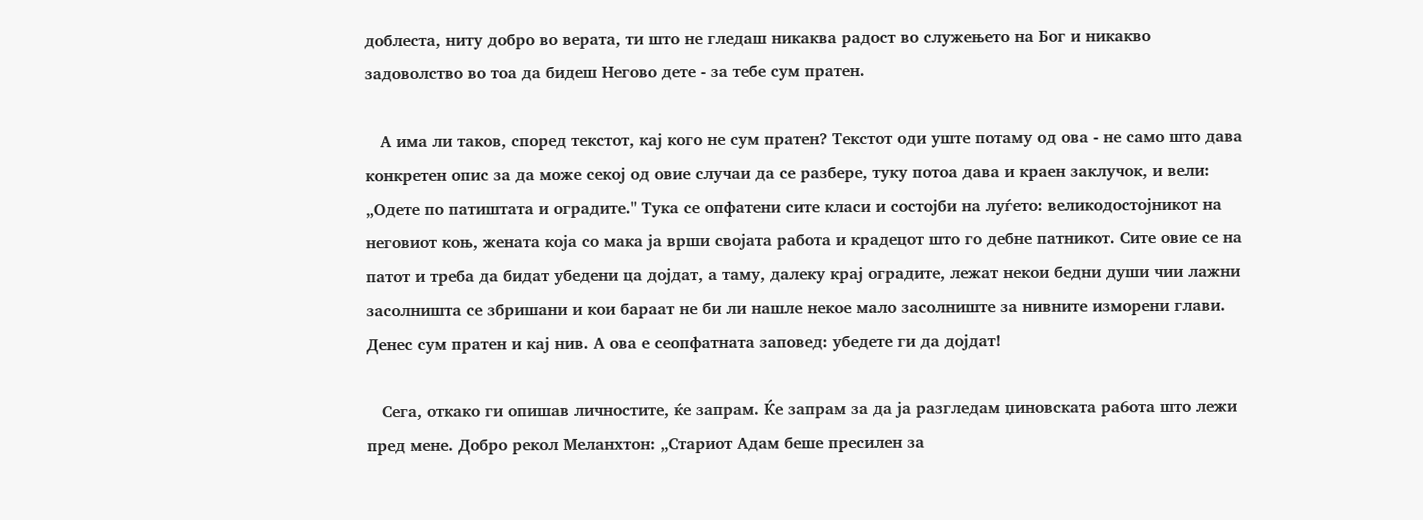доблеста, ниту добро во верата, ти што не гледаш никаква радост во служењето на Бог и никакво задоволство во тоа да бидеш Негово дете - за тебе сум пратен.

   А има ли таков, според текстот, кај кого не сум пратен? Текстот оди уште потаму од ова - не само што дава конкретен опис за да може секој од овие случаи да се разбере, туку потоа дава и краен заклучок, и вели: „Одете по патиштата и оградите." Тука се опфатени сите класи и состојби на луѓето: великодостојникот на неговиот коњ, жената која со мака ја врши својата работа и крадецот што го дебне патникот. Сите овие се на патот и треба да бидат убедени ца дојдат, а таму, далеку крај оградите, лежат некои бедни души чии лажни засолништа се збришани и кои бараат не би ли нашле некое мало засолниште за нивните изморени глави. Денес сум пратен и кај нив. А ова е сеопфатната заповед: убедете ги да дојдат!

   Сега, откако ги опишав личностите, ќе запрам. Ќе запрам за да ја разгледам џиновската ра6ота што лежи пред мене. Добро рекол Меланхтон: „Стариот Адам беше пресилен за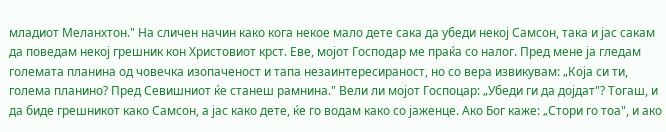младиот Меланхтон." На сличен начин како кога некое мало дете сака да убеди некој Самсон, така и јас сакам да поведам некој грешник кон Христовиот крст. Еве, мојот Господар ме праќа со налог. Пред мене ја гледам големата планина од човечка изопаченост и тапа незаинтересираност, но со вера извикувам: „Која си ти, голема планино? Пред Севишниот ќе станеш рамнина." Вели ли мојот Госпоцар: „Убеди ги да дојдат"? Тогаш, и да биде грешникот како Самсон, а јас како дете, ќе го водам како со јаженце. Ако Бог каже: „Стори го тоа", и ако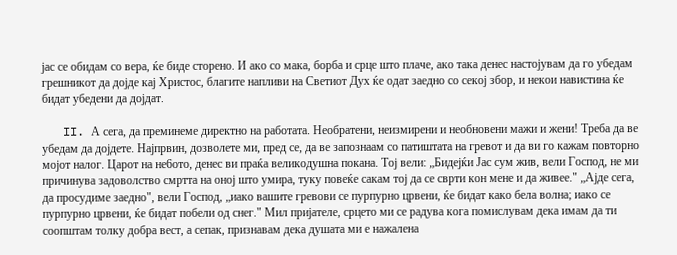јас се обидам со вера, ќе биде сторено. И ако со мака, борба и срце што плаче, ако така денес настојувам да го убедам грешникот да дојде кај Христос, благите напливи на Светиот Дух ќе одат заедно со секој збор, и некои навистина ќе бидат убедени да дојдат.

   II. А сега, да преминеме директно на работата. Необратени, неизмирени и необновени мажи и жени! Треба да ве убедам да дојдете. Најпрвин, дозволете ми, пред се, да ве запознаам со патиштата на гревот и да ви го кажам повторно мојот налог. Царот на не6ото, денес ви праќа великодушна покана. Тој вели: „Бидејќи Јас сум жив, вели Господ, не ми причинува задоволство смртта на оној што умира, туку повеќе сакам тој да се сврти кон мене и да живее." „Ајде сега, да просудиме заедно", вели Господ, „иако вашите гревови се пурпурно црвени, ќе бидат како бела волна; иако се пурпурно црвени, ќе бидат побели од снег." Мил пријателе, срцето ми се радува кога помислувам дека имам да ти соопштам толку добра вест, а сепак, признавам дека душата ми е нажалена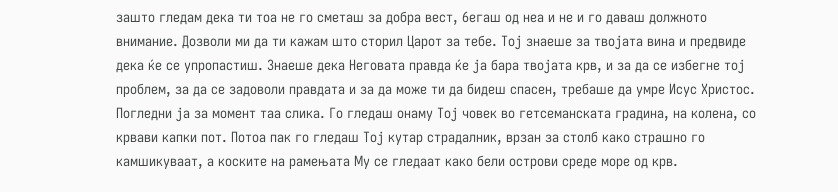зашто гледам дека ти тоа не го сметаш за добра вест, 6егаш од неа и не и го даваш должното внимание. Дозволи ми да ти кажам што сторил Царот за тебе. Тој знаеше за твојата вина и предвиде дека ќе се упропастиш. 3наеше дека Неговата правда ќе ја бара твојата крв, и за да се избегне тој проблем, за да се задоволи правдата и за да може ти да бидеш спасен, требаше да умре Исус Христос. Погледни ја за момент таа слика. Го гледаш онаму Тој човек во гетсеманската градина, на колена, со крвави капки пот. Потоа пак го гледаш Тој кутар страдалник, врзан за столб како страшно го камшикуваат, а коските на рамењата Му се гледаат како бели острови среде море од крв.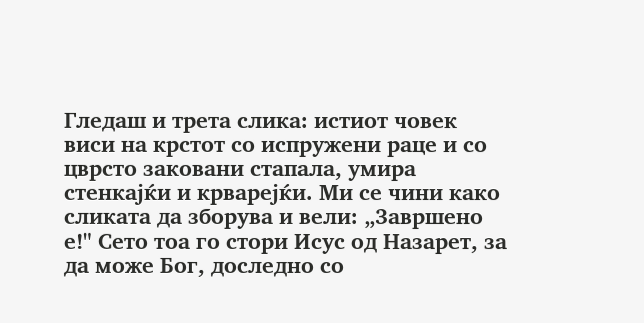Гледаш и трета слика: истиот човек виси на крстот со испружени раце и со цврсто заковани стапала, умира стенкајќи и крварејќи. Ми се чини како сликата да зборува и вели: „3авршено е!" Сето тоа го стори Исус од Назарет, за да може Бог, доследно со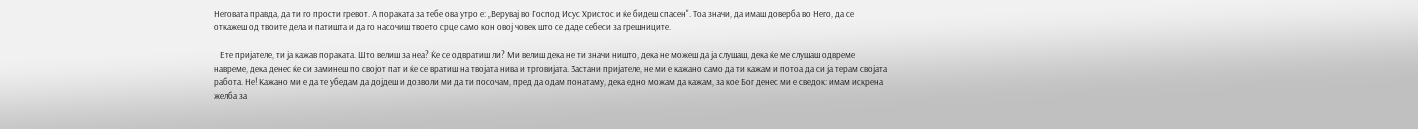Неговата правда, да ти го прости гревот. А пораката за тебе ова утро е: „Верувај во Господ Исус Христос и ќе бидеш спасен". Тоа значи, да имаш доверба во Него, да се откажеш од твоите дела и патишта и да го насочиш твоето срце само кон овој човек што се даде себеси за грешниците.

   Ете пријателе, ти ја кажав пораката. Што велиш за неа? Ќе се одвратиш ли? Ми велиш дека не ти значи ништо, дека не можеш да ја слушаш, дека ќе ме слушаш одвреме навреме, дека денес ќе си заминеш по својот пат и ќе се вратиш на твојата нива и трговијата. 3астани пријателе, не ми е кажано само да ти кажам и потоа да си ја терам својата работа. Не! Кажано ми е да те убедам да дојдеш и дозволи ми да ти посочам, пред да одам понатаму, дека едно можам да кажам, за кое Бог денес ми е сведок: имам искрена желба за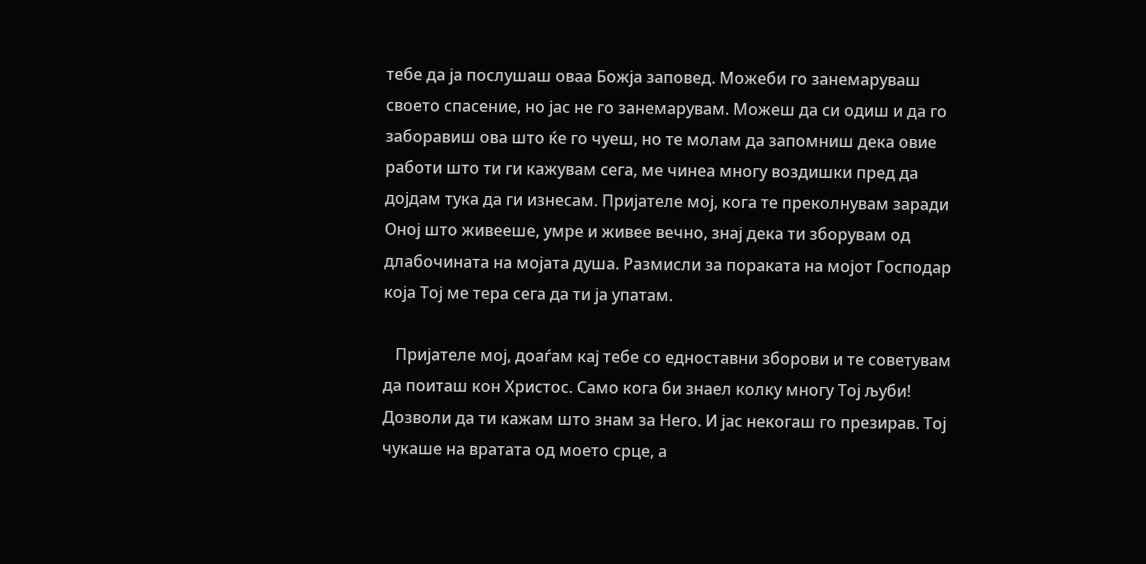тебе да ја послушаш оваа Божја заповед. Можеби го занемаруваш своето спасение, но јас не го занемарувам. Можеш да си одиш и да го заборавиш ова што ќе го чуеш, но те молам да запомниш дека овие работи што ти ги кажувам сега, ме чинеа многу воздишки пред да дојдам тука да ги изнесам. Пријателе мој, кога те преколнувам заради Оној што живееше, умре и живее вечно, знај дека ти зборувам од длабочината на мојата душа. Размисли за пораката на мојот Господар која Тој ме тера сега да ти ја упатам.

   Пријателе мој, доаѓам кај тебе со едноставни зборови и те советувам да поиташ кон Христос. Само кога би знаел колку многу Тој љуби! Дозволи да ти кажам што знам за Него. И јас некогаш го презирав. Тој чукаше на вратата од моето срце, а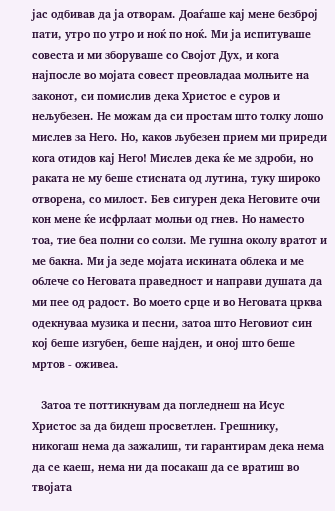јас одбивав да ја отворам. Доаѓаше кај мене безброј пати, утро по утро и ноќ по ноќ. Ми ја испитуваше совеста и ми зборуваше со Својот Дух, и кога најпосле во мојата совест преовладаа молњите на законот, си помислив дека Христос е суров и нељубезен. Не можам да си простам што толку лошо мислев за Него. Но, каков љубезен прием ми приреди кога отидов кај Него! Мислев дека ќе ме здроби, но раката не му беше стисната од лутина, туку широко отворена, со милост. Бев сигурен дека Неговите очи кон мене ќе исфрлаат молњи од гнев. Но наместо тоа, тие беа полни со солзи. Ме гушна околу вратот и ме бакна. Ми ја зеде мојата искината облека и ме о6лече со Неговата праведност и направи душата да ми пее од радост. Во моето срце и во Неговата црква одекнуваа музика и песни, затоа што Неговиот син кој беше изгубен, беше најден, и оној што беше мртов - оживеа.

   3атоа те поттикнувам да погледнеш на Исус Христос за да бидеш просветлен. Грешнику, никогаш нема да зажалиш, ти гарантирам дека нема да се каеш, нема ни да посакаш да се вратиш во твојата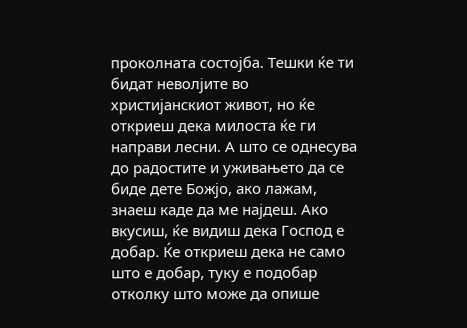проколната состојба. Тешки ќе ти бидат неволјите во христијанскиот живот, но ќе откриеш дека милоста ќе ги направи лесни. А што се однесува до радостите и уживањето да се биде дете Божјо, ако лажам, знаеш каде да ме најдеш. Ако вкусиш, ќе видиш дека Господ е добар. Ќе откриеш дека не само што е добар, туку е подобар отколку што може да опише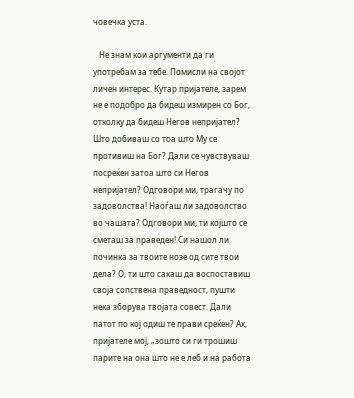човечка уста.

   Не знам кои аргументи да ги употребам за тебе. Помисли на својот личен интерес. Кутар пријателе, зарем не е подобро да бидеш измирен со Бог, отколку да бидеш Негов непријател? Што добиваш со тоа што Му се противиш на Бог? Дали се чувствуваш посреќен затоа што си Негов непријател? Одговори ми, трагачу по задоволства! Наоѓаш ли задоволство во чашата? Одговори ми, ти којшто се сметаш за праведен! Си нашол ли починка за твоите нозе од сите твои дела? О, ти што сакаш да воспоставиш своја сопствена праведност, пушти нека зборува твојата совест. Дали патот по кој одиш те прави среќен? Ах, пријателе мој, „зошто си ги трошиш парите на она што не е леб и на работа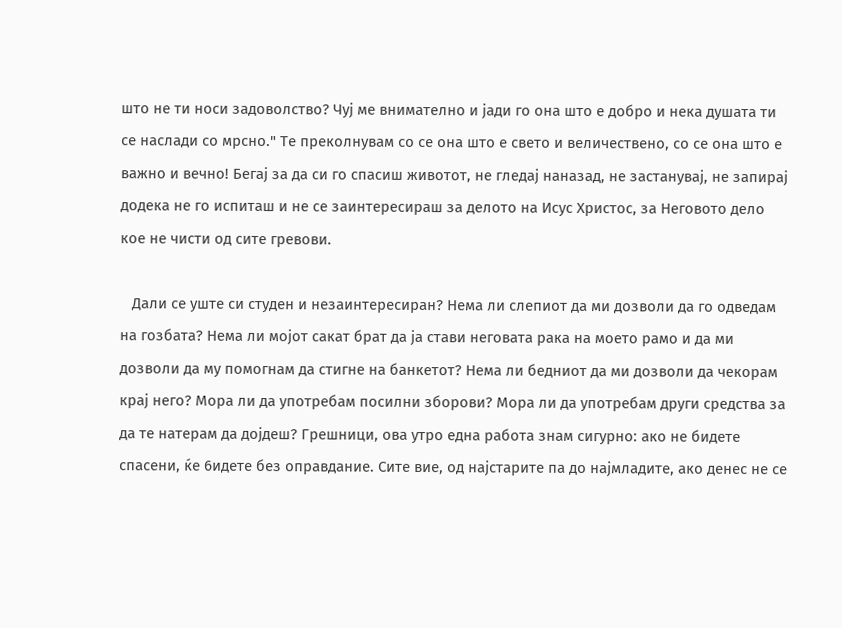што не ти носи задоволство? Чуј ме внимателно и јади го она што е добро и нека душата ти се наслади со мрсно." Те преколнувам со сe она што е свето и величествено, со сe она што е важно и вечно! Бегај за да си го спасиш животот, не гледај наназад, не застанувај, не запирај додека не го испиташ и не се заинтересираш за делото на Исус Христос, за Неговото дело кое нe чисти од сите гревови.

   Дали сe уште си студен и незаинтересиран? Нема ли слепиот да ми дозволи да го одведам на гозбата? Нема ли мојот сакат брат да ја стави неговата рака на моето рамо и да ми дозволи да му помогнам да стигне на банкетот? Нема ли бедниот да ми дозволи да чекорам крај него? Мора ли да употребам посилни зборови? Мора ли да употребам други средства за да те натерам да дојдеш? Грешници, ова утро една работа знам сигурно: ако не бидете спасени, ќе 6идете без оправдание. Сите вие, од најстарите па до најмладите, ако денес не се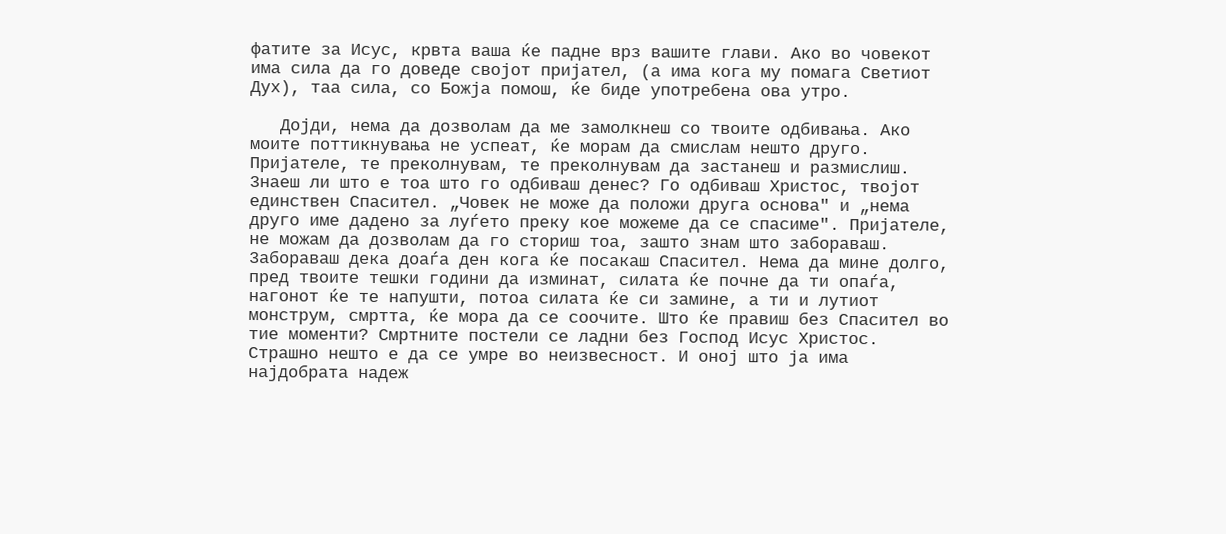фатите за Исус, крвта ваша ќе падне врз вашите глави. Ако во човекот има сила да го доведе својот пријател, (а има кога му помага Светиот Дух), таа сила, со Божја помош, ќе биде употребена ова утро.

   Дојди, нема да дозволам да ме замолкнеш со твоите одбивања. Ако моите поттикнувања не успеат, ќе морам да смислам нешто друго. Пријателе, те преколнувам, те преколнувам да застанеш и размислиш. 3наеш ли што е тоа што го одбиваш денес? Го одбиваш Христос, твојот единствен Спасител. „Човек не може да положи друга основа" и „нема друго име дадено за луѓето преку кое можеме да се спасиме". Пријателе, не можам да дозволам да го сториш тоа, зашто знам што забораваш. 3абораваш дека доаѓа ден кога ќе посакаш Спасител. Нема да мине долго, пред твоите тешки години да изминат, силата ќе почне да ти опаѓа, нагонот ќе те напушти, потоа силата ќе си замине, а ти и лутиот монструм, смртта, ќе мора да се соочите. Што ќе правиш без Спасител во тие моменти? Смртните постели се ладни без Господ Исус Христос. Страшно нешто е да се умре во неизвесност. И оној што ја има најдобрата надеж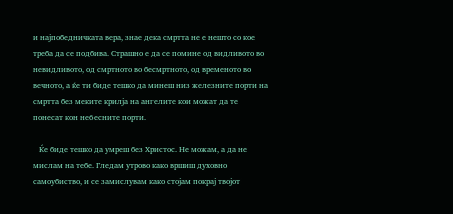и најпобедничката вера, знае дека смртта не е нешто со кое треба да се подбива. Страшно е да се помине од видливото во невидливото, од смртното во бесмртното, од временото во вечното, а ќе ти биде тешко да минеш низ железните порти на смртта без меките крилја на ангелите кои можат да те понесат кон не6есните порти.

   Ќе биде тешко да умреш без Христос. Не можам, а да не мислам на тебе. Гледам утрово како вршиш духовно самоубиство, и се замислувам како стојам покрај твојот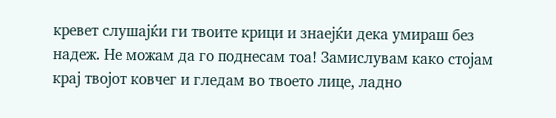кревет слушајќи ги твоите крици и знаејќи дека умираш без надеж. Не можам да го поднесам тоа! Замислувам како стојам крај твојот ковчег и гледам во твоето лице, ладно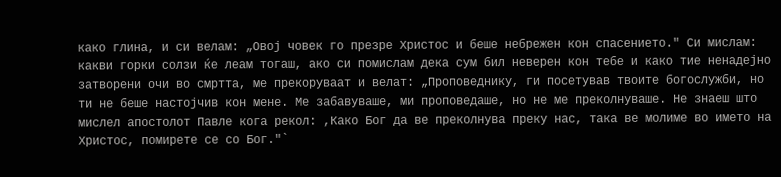како глина, и си велам: „Овој човек го презре Христос и беше небрежен кон спасението." Си мислам: какви горки солзи ќе леам тогаш, ако си помислам дека сум бил неверен кон тебе и како тие ненадејно затворени очи во смртта, ме прекоруваат и велат: „Проповеднику, ги посетував твоите богослужби, но ти не беше настојчив кон мене. Ме забавуваше, ми проповедаше, но не ме преколнуваше. Не знаеш што мислел апостолот Павле кога рекол: ,Како Бог да ве преколнува преку нас, така ве молиме во името на Христос, помирете се со Бог."`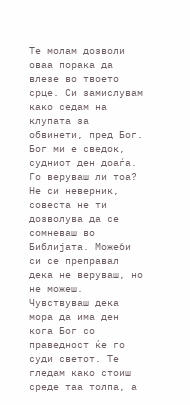Те молам дозволи оваа порака да влезе во твоето срце. Си замислувам како седам на клупата за обвинети, пред Бог. Бог ми е сведок, судниот ден доаѓа. Го веруваш ли тоа? Не си неверник, совеста не ти дозволува да се сомневаш во Библијата. Може6и си се преправал дека не веруваш, но не можеш. Чувствуваш дека мора да има ден кога Бог со праведност ќе го суди светот. Те гледам како стоиш среде таа толпа, а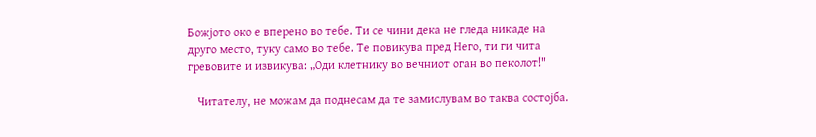Божјото око е вперено во тебе. Ти се чини дека не гледа никаде на друго место, туку само во тебе. Те повикува пред Него, ти ги чита гревовите и извикува: „Оди клетнику во вечниот оган во пеколот!"

   Читателу, не можам да поднесам да те замислувам во таква состојба.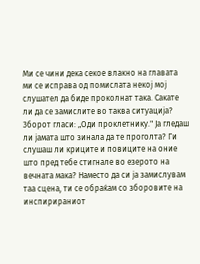Ми се чини дека секое влакно на главата ми се исправа од помислата некој мој слушател да биде проколнат така. Сакате ли да се замислите во таква ситуација? 3борот гласи: „Оди проклетнику." Ја гледаш ли јамата што зинала да те проголта? Ги слушаш ли криците и повиците на оние што пред тебе стигнале во езерото на вечната мака? Наместо да си ја замислувам таа сцена, ти се обраќам со зборовите на инспирираниот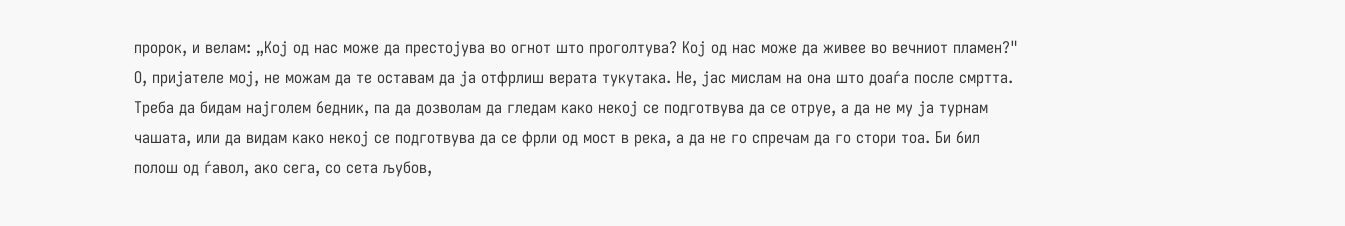пророк, и велам: „Кој од нас може да престојува во огнот што проголтува? Кој од нас може да живее во вечниот пламен?" О, пријателе мој, не можам да те оставам да ја отфрлиш верата тукутака. Не, јас мислам на она што доаѓа после смртта. Треба да бидам најголем 6едник, па да дозволам да гледам како некој се подготвува да се отруе, а да не му ја турнам чашата, или да видам како некој се подготвува да се фрли од мост в река, а да не го спречам да го стори тоа. Би 6ил полош од ѓавол, ако сега, со сета љубов,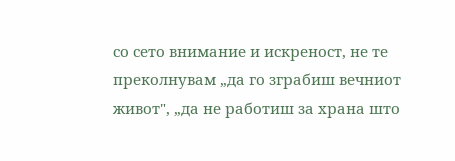со сето внимание и искреност, не те преколнувам „да го зграбиш вечниот живот", „да не работиш за храна што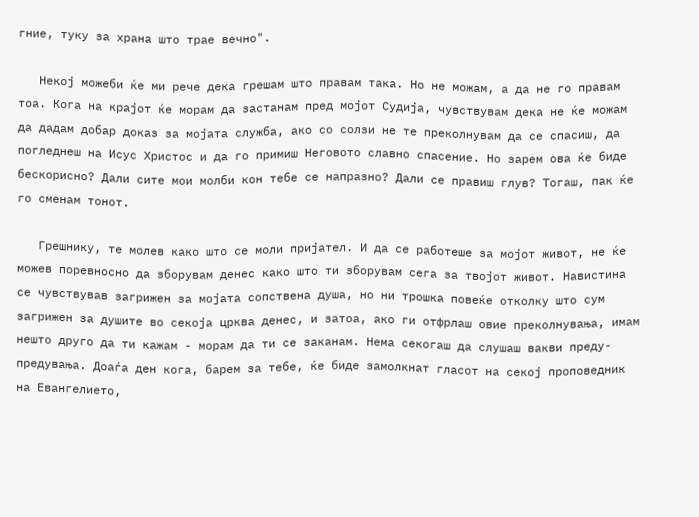гние, туку за храна што трае вечно".

   Некој можеби ќе ми рече дека грешам што правам така. Но не можам, а да не го правам тоа. Кога на крајот ќе морам да застанам пред мојот Судија, чувствувам дека не ќе можам да дадам добар доказ за мојата служба, ако со солзи не те преколнувам да се спасиш, да погледнеш на Исус Христос и да го примиш Неговото славно спасение. Но зарем ова ќе биде бескорисно? Дали сите мои молби кон тебе се напразно? Дали се правиш глув? Тогаш, пак ќе го сменам тонот.

   Грешнику, те молев како што се моли пријател. И да се работеше за мојот живот, не ќе можев поревносно да зборувам денес како што ти зборувам сега за твојот живот. Навистина се чувствував загрижен за мојата сопствена душа, но ни трошка повеќе отколку што сум загрижен за душите во секоја црква денес, и затоа, ако ги отфрлаш овие преколнувања, имам нешто друго да ти кажам - морам да ти се заканам. Нема секогаш да слушаш вакви преду- предувања. Доаѓа ден кога, барем за тебе, ќе биде замолкнат гласот на секој проповедник на Евангелието,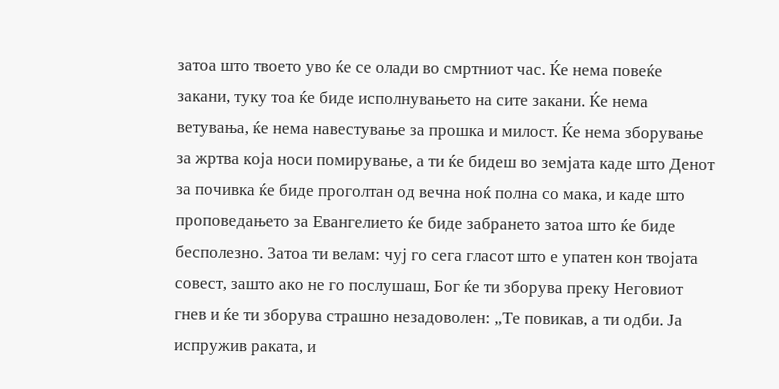затоа што твоето уво ќе се олади во смртниот час. Ќе нема повеќе закани, туку тоа ќе биде исполнувањето на сите закани. Ќе нема ветувања, ќе нема навестување за прошка и милост. Ќе нема зборување за жртва која носи помирување, а ти ќе бидеш во земјата каде што Денот за почивка ќе биде проголтан од вечна ноќ полна со мака, и каде што проповедањето за Евангелието ќе биде забрането затоа што ќе биде бесполезно. 3атоа ти велам: чуј го сега гласот што е упатен кон твојата совест, зашто ако не го послушаш, Бог ќе ти зборува преку Неговиот гнев и ќе ти зборува страшно незадоволен: „Те повикав, а ти одби. Ја испружив раката, и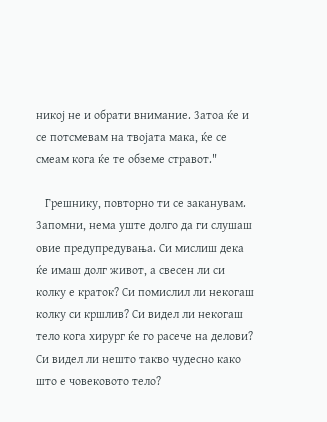никој не и обрати внимание. 3атоа ќе и се потсмевам на твојата мака, ќе се смеам кога ќе те обземе стравот."

   Грешнику, повторно ти се заканувам. 3апомни, нема уште долго да ги слушаш овие предупредувања. Си мислиш дека ќе имаш долг живот, а свесен ли си колку е краток? Си помислил ли некогаш колку си кршлив? Си видел ли некогаш тело кога хирург ќе го расече на делови? Си видел ли нешто такво чудесно како што е човековото тело?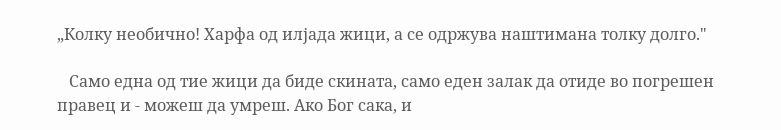„Колку необично! Харфа од илјада жици, а се одржува наштимана толку долго."

   Само една од тие жици да биде скината, само еден залак да отиде во погрешен правец и - можеш да умреш. Ако Бог сака, и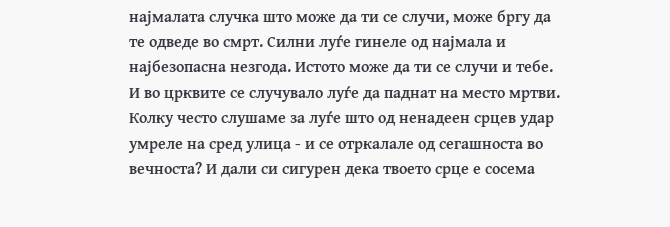најмалата случка што може да ти се случи, може бргу да те одведе во смрт. Силни луѓе гинеле од најмала и најбезопасна незгода. Истото може да ти се случи и тебе. И во црквите се случувало луѓе да паднат на место мртви. Колку често слушаме за луѓе што од ненадеен срцев удар умреле на сред улица - и се отркалале од сегашноста во вечноста? И дали си сигурен дека твоето срце е сосема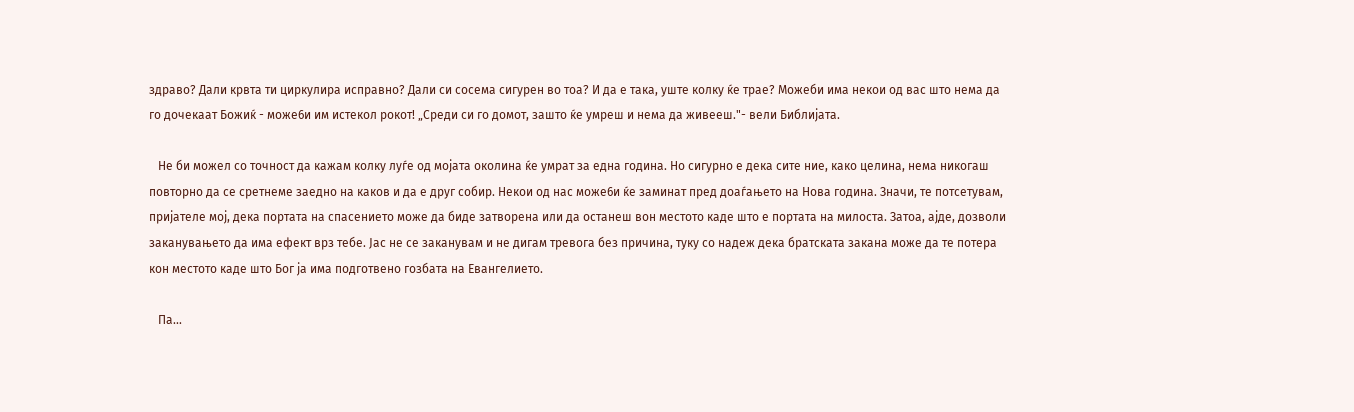здраво? Дали крвта ти циркулира исправно? Дали си сосема сигурен во тоа? И да е така, уште колку ќе трае? Можеби има некои од вас што нема да го дочекаат Божиќ - може6и им истекол рокот! „Среди си го домот, зашто ќе умреш и нема да живееш."- вели Библијата.

   Не би можел со точност да кажам колку луѓе од мојата околина ќе умрат за една година. Но сигурно е дека сите ние, како целина, нема никогаш повторно да се сретнеме заедно на каков и да е друг собир. Некои од нас може6и ќе заминат пред доаѓањето на Нова година. Значи, те потсетувам, пријателе мој, дека портата на спасението може да биде затворена или да останеш вон местото каде што е портата на милоста. Затоа, ајде, дозволи заканувањето да има ефект врз тебе. Јас не се заканувам и не дигам тревога без причина, туку со надеж дека братската закана може да те потера кон местото каде што Бог ја има подготвено гозбата на Евангелието.

   Па...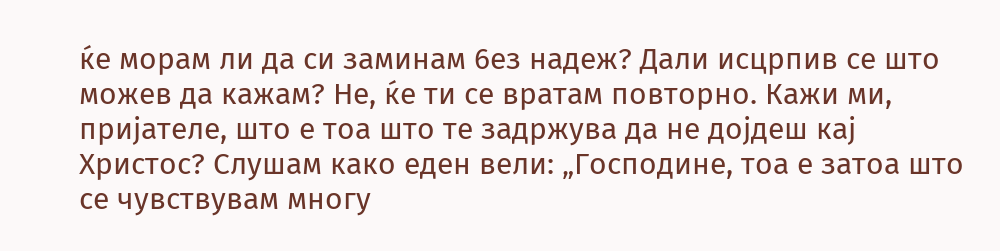ќе морам ли да си заминам 6ез надеж? Дали исцрпив сe што можев да кажам? Не, ќе ти се вратам повторно. Кажи ми, пријателе, што е тоа што те задржува да не дојдеш кај Христос? Слушам како еден вели: „Господине, тоа е затоа што се чувствувам многу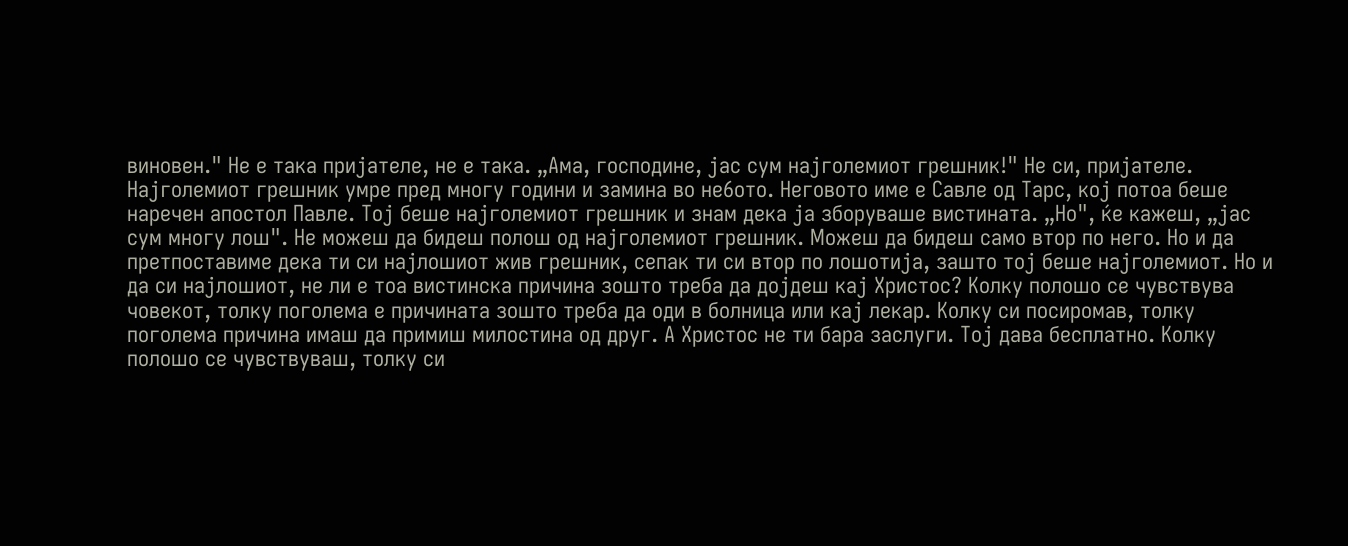виновен." Не е така пријателе, не е така. „Ама, господине, јас сум најголемиот грешник!" Не си, пријателе. Најголемиот грешник умре пред многу години и замина во не6ото. Неговото име е Савле од Тарс, кој потоа беше наречен апостол Павле. Тој беше најголемиот грешник и знам дека ја зборуваше вистината. „Но", ќе кажеш, „јас сум многу лош". Не можеш да бидеш полош од најголемиот грешник. Можеш да бидеш само втор по него. Но и да претпоставиме дека ти си најлошиот жив грешник, сепак ти си втор по лошотија, зашто тој беше најголемиот. Но и да си најлошиот, не ли е тоа вистинска причина зошто треба да дојдеш кај Христос? Колку полошо се чувствува човекот, толку поголема е причината зошто треба да оди в болница или кај лекар. Колку си посиромав, толку поголема причина имаш да примиш милостина од друг. А Христос не ти бара заслуги. Тој дава бесплатно. Колку полошо се чувствуваш, толку си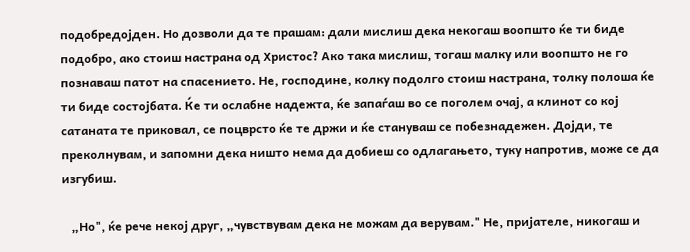подобредојден. Но дозволи да те прашам: дали мислиш дека некогаш воопшто ќе ти биде подобро, ако стоиш настрана од Христос? Ако така мислиш, тогаш малку или воопшто не го познаваш патот на спасението. Не, господине, колку подолго стоиш настрана, толку полоша ќе ти биде состојбата. Ќе ти ослабне надежта, ќе запаѓаш во се поголем очај, а клинот со кој сатаната те приковал, се поцврсто ќе те држи и ќе стануваш се побезнадежен. Дојди, те преколнувам, и запомни дека ништо нема да добиеш со одлагањето, туку напротив, може сe да изгубиш.

   „Но", ќе рече некој друг, „чувствувам дека не можам да верувам." Не, пријателе, никогаш и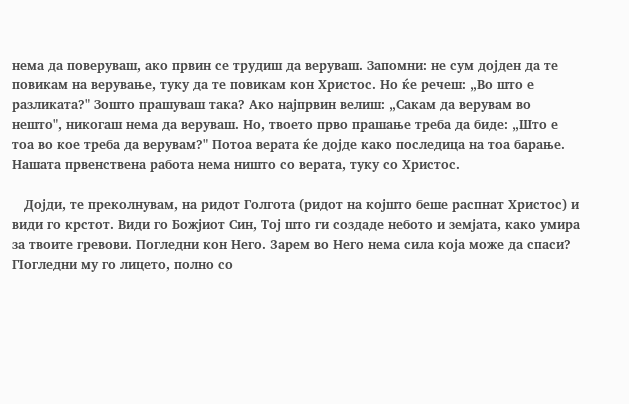нема да поверуваш, ако првин се трудиш да веруваш. Запомни: не сум дојден да те повикам на верување, туку да те повикам кон Христос. Но ќе речеш: „Во што е разликата?" Зошто прашуваш така? Ако најпрвин велиш: „Сакам да верувам во нешто", никогаш нема да веруваш. Но, твоето прво прашање треба да биде: „Што е тоа во кое треба да верувам?" Потоа верата ќе дојде како последица на тоа барање. Нашата првенствена работа нема ништо со верата, туку со Христос.

   Дојди, те преколнувам, на ридот Голгота (ридот на којшто беше распнат Христос) и види го крстот. Види го Божјиот Син, Тој што ги создаде небото и земјата, како умира за твоите гревови. Погледни кон Него. 3арем во Него нема сила која може да спаси? ГIогледни му го лицето, полно со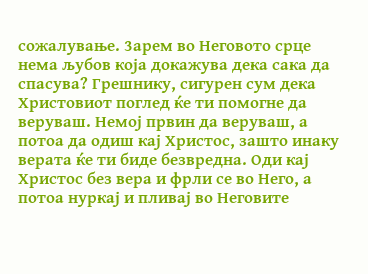сожалување. 3арем во Неговото срце нема љубов која докажува дека сака да спасува? Грешнику, сигурен сум дека Христовиот поглед ќе ти помогне да веруваш. Немој првин да веруваш, а потоа да одиш кај Христос, зашто инаку верата ќе ти биде безвредна. Оди кај Христос без вера и фрли се во Него, а потоа нуркај и пливај во Неговите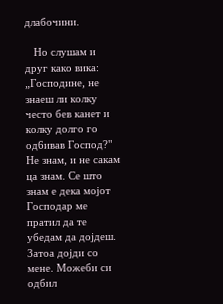длабочини.

   Но слушам и друг како вика: „Господине, не знаеш ли колку често бев канет и колку долго го од6ивав Господ?" Не знам, и не сакам ца знам. Сe што знам е дека мојот Господар ме пратил да те убедам да дојдеш. 3атоа дојди со мене. Можеби си одбил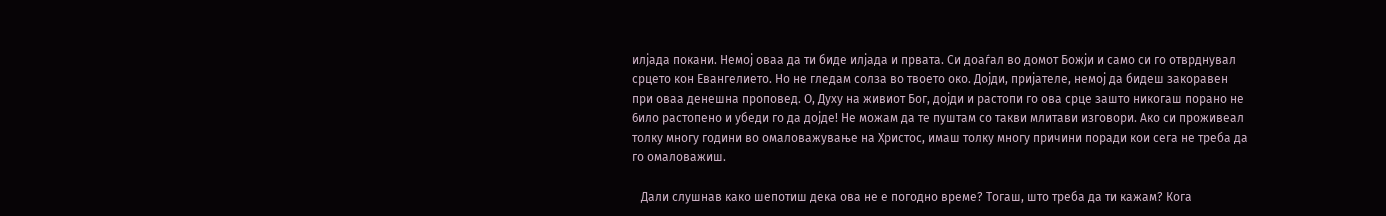илјада покани. Немој оваа да ти биде илјада и првата. Си доаѓал во домот Божји и само си го отврднувал срцето кон Евангелието. Но не гледам солза во твоето око. Дојди, пријателе, немој да бидеш закоравен при оваа денешна проповед. О, Духу на живиот Бог, дојди и растопи го ова срце зашто никогаш порано не 6ило растопено и убеди го да дојде! Не можам да те пуштам со такви млитави изговори. Ако си проживеал толку многу години во омаловажување на Христос, имаш толку многу причини поради кои сега не треба да го омаловажиш.

   Дали слушнав како шепотиш дека ова не е погодно време? Тогаш, што треба да ти кажам? Кога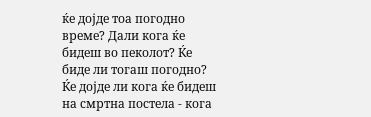ќе дојде тоа погодно време? Дали кога ќе бидеш во пеколот? Ќе биде ли тогаш погодно? Ќе дојде ли кога ќе бидеш на смртна постела - кога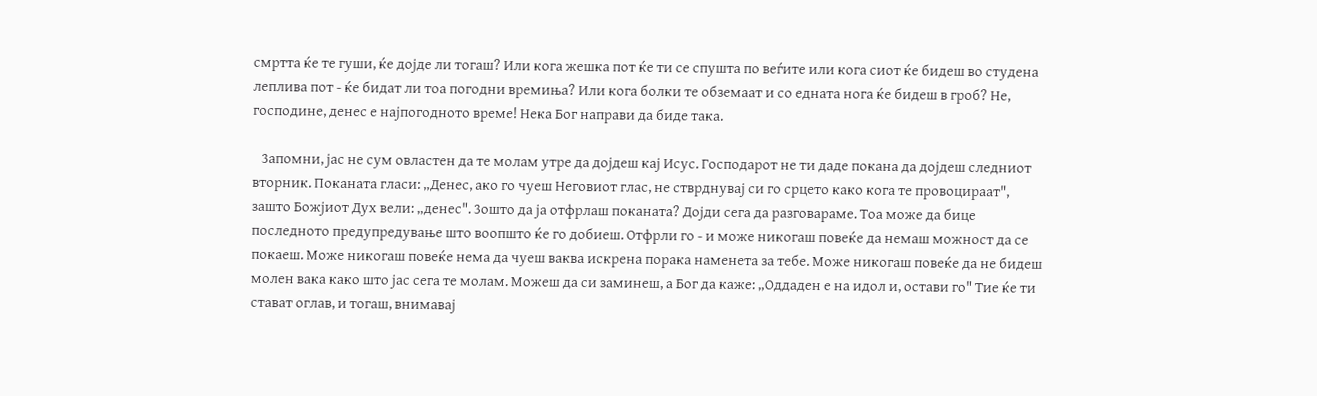смртта ќе те гуши, ќе дојде ли тогаш? Или кога жешка пот ќе ти се спушта по веѓите или кога сиот ќе бидеш во студена леплива пот - ќе бидат ли тоа погодни времиња? Или кога болки те обземаат и со едната нога ќе бидеш в гроб? Не, господине, денес е најпогодното време! Нека Бог направи да биде така.

   3апомни, јас не сум овластен да те молам утре да дојдеш кај Исус. Господарот не ти даде покана да дојдеш следниот вторник. Поканата гласи: „Денес, ако го чуеш Неговиот глас, не стврднувај си го срцето како кога те провоцираат", зашто Божјиот Дух вели: „денес". 3ошто да ја отфрлаш поканата? Дојди сега да разговараме. Тоа може да бице последното предупредување што воопшто ќе го добиеш. Отфрли го - и може никогаш повеќе да немаш можност да се покаеш. Може никогаш повеќе нема да чуеш ваква искрена порака наменета за тебе. Може никогаш повеќе да не бидеш молен вака како што јас сега те молам. Можеш да си заминеш, а Бог да каже: „Оддаден е на идол и, остави го" Тие ќе ти стават оглав, и тогаш, внимавај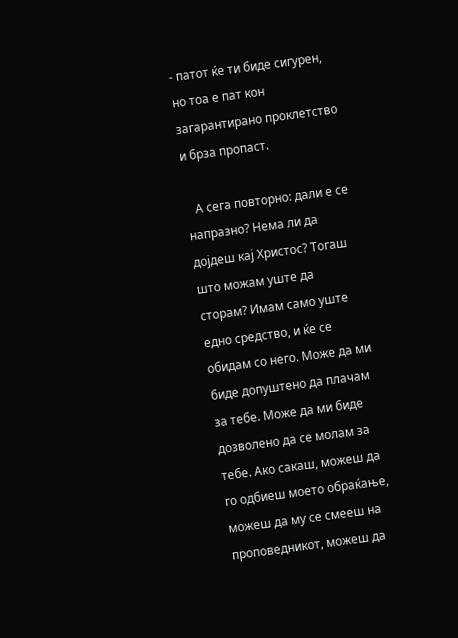- патот ќе ти биде сигурен, но тоа е пат кон загарантирано проклетство и брза пропаст.

   А сега повторно: дали е сe напразно? Нема ли да дојдеш кај Христос? Тогаш што можам уште да сторам? Имам само уште едно средство, и ќе се обидам со него. Може да ми биде допуштено да плачам за тебе. Може да ми биде дозволено да се молам за тебе. Ако сакаш, можеш да го одбиеш моето обраќање, можеш да му се смееш на проповедникот, можеш да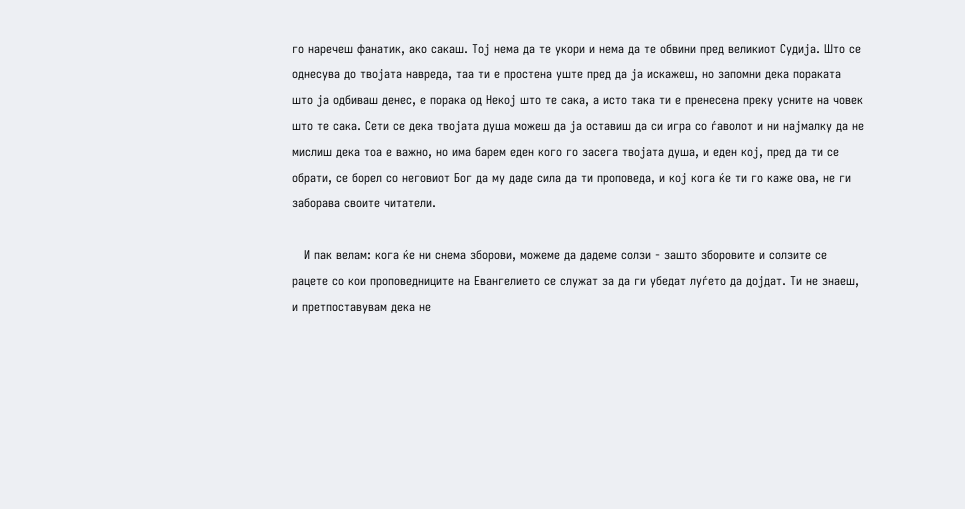го наречеш фанатик, ако сакаш. Тој нема да те укори и нема да те обвини пред великиот Судија. Што се однесува до твојата навреда, таа ти е простена уште пред да ја искажеш, но запомни дека пораката што ја одбиваш денес, е порака од Некој што те сака, а исто така ти е пренесена преку усните на човек што те сака. Сети се дека твојата душа можеш да ја оставиш да си игра со ѓаволот и ни најмалку да не мислиш дека тоа е важно, но има барем еден кого го засега твојата душа, и еден кој, пред да ти се обрати, се борел со неговиот Бог да му даде сила да ти проповеда, и кој кога ќе ти го каже ова, не ги заборава своите читатели.

   И пак велам: кога ќе ни снема зборови, можеме да дадеме солзи - зашто зборовите и солзите се рацете со кои проповедниците на Евангелието се служат за да ги убедат луѓето да дојдат. Ти не знаеш, и претпоставувам дека не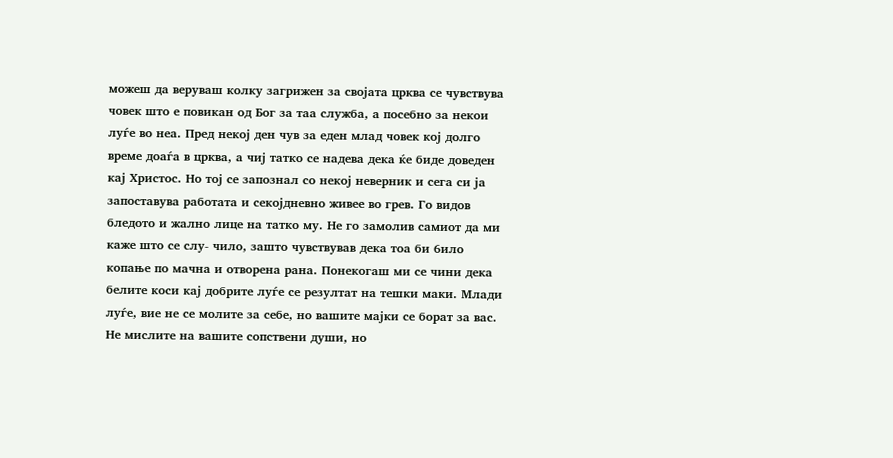можеш да веруваш колку загрижен за својата црква се чувствува човек што е повикан од Бог за таа служба, а посебно за некои луѓе во неа. Пред некој ден чув за еден млад човек кој долго време доаѓа в црква, а чиј татко се надева дека ќе биде доведен кај Христос. Но тој се запознал со некој неверник и сега си ја запоставува работата и секојдневно живее во грев. Го видов бледото и жално лице на татко му. Не го замолив самиот да ми каже што се слу- чило, зашто чувствував дека тоа би 6ило копање по мачна и отворена рана. Понекогаш ми се чини дека белите коси кај добрите луѓе се резултат на тешки маки. Млади луѓе, вие не се молите за себе, но вашите мајки се борат за вас. Не мислите на вашите сопствени души, но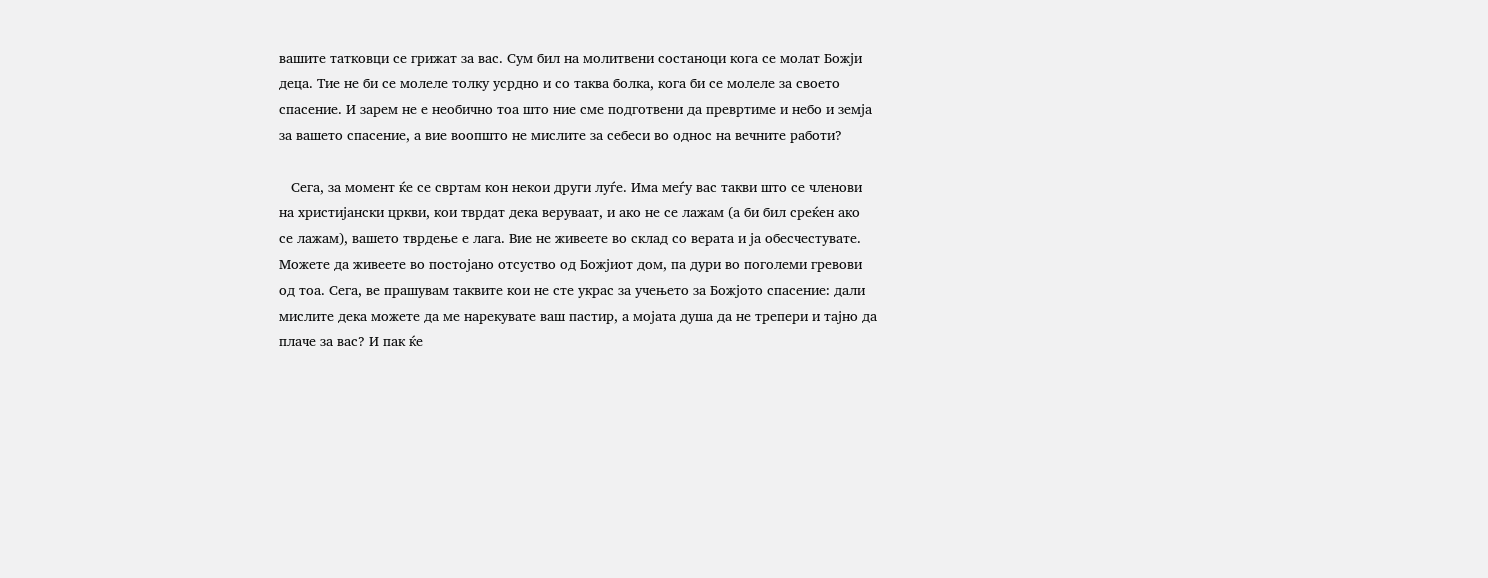вашите татковци се грижат за вас. Сум бил на молитвени состаноци кога се молат Божји деца. Тие не би се молеле толку усрдно и со таква болка, кога би се молеле за своето спасение. И зарем не е необично тоа што ние сме подготвени да превртиме и небо и земја за вашето спасение, а вие воопшто не мислите за себеси во однос на вечните работи?

   Сега, за момент ќе се свртам кон некои други луѓе. Има меѓу вас такви што се членови на христијански цркви, кои тврдат дека веруваат, и ако не се лажам (а би бил среќен ако се лажам), вашето тврдење е лага. Вие не живеете во склад со верата и ја обесчестувате. Можете да живеете во постојано отсуство од Божјиот дом, па дури во поголеми гревови од тоа. Сега, ве прашувам таквите кои не сте украс за учењето за Божјото спасение: дали мислите дека можете да ме нарекувате ваш пастир, а мојата душа да не трепери и тајно да плаче за вас? И пак ќе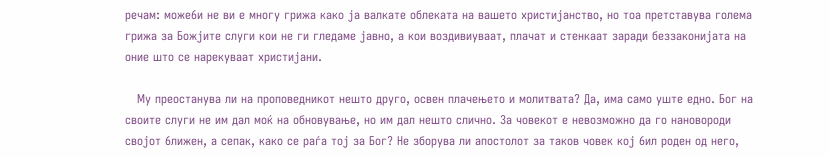речам: може6и не ви е многу грижа како ја валкате облеката на вашето христијанство, но тоа претставува голема грижа за Божјите слуги кои не ги гледаме јавно, а кои воздивиуваат, плачат и стенкаат заради беззаконијата на оние што се нарекуваат христијани.

   Му преостанува ли на проповедникот нешто друго, освен плачењето и молитвата? Да, има само уште едно. Бог на своите слуги не им дал моќ на обновување, но им дал нешто слично. 3а човекот е невозможно да го нановороди својот 6лижен, а сепак, како се раѓа тој за Бог? Не зборува ли апостолот за таков човек кој 6ил роден од него,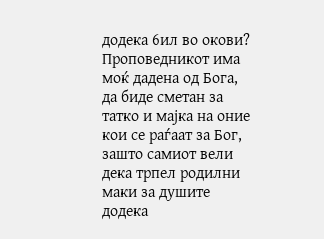додека 6ил во окови? Проповедникот има моќ дадена од Бога, да биде сметан за татко и мајка на оние кои се раѓаат за Бог, зашто самиот вели дека трпел родилни маки за душите додека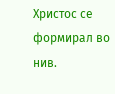Христос се формирал во нив.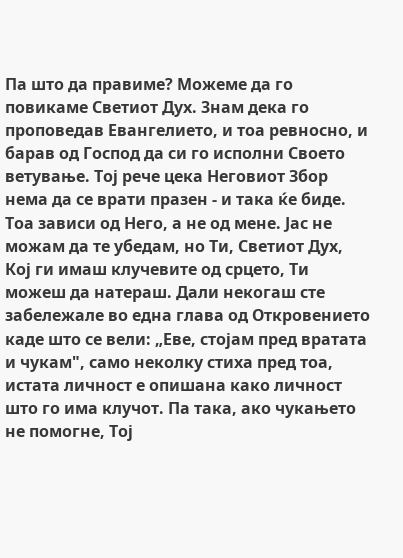Па што да правиме? Можеме да го повикаме Светиот Дух. 3нам дека го проповедав Евангелието, и тоа ревносно, и барав од Господ да си го исполни Своето ветување. Тој рече цека Неговиот Збор нема да се врати празен - и така ќе биде. Тоа зависи од Него, а не од мене. Јас не можам да те убедам, но Ти, Светиот Дух, Кој ги имаш клучевите од срцето, Ти можеш да натераш. Дали некогаш сте забележале во една глава од Откровението каде што се вели: „Еве, стојам пред вратата и чукам", само неколку стиха пред тоа, истата личност е опишана како личност што го има клучот. Па така, ако чукањето не помогне, Тој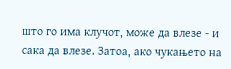што го има клучoт, може да влезе - и сака да влезе. Затоа, ако чукањето на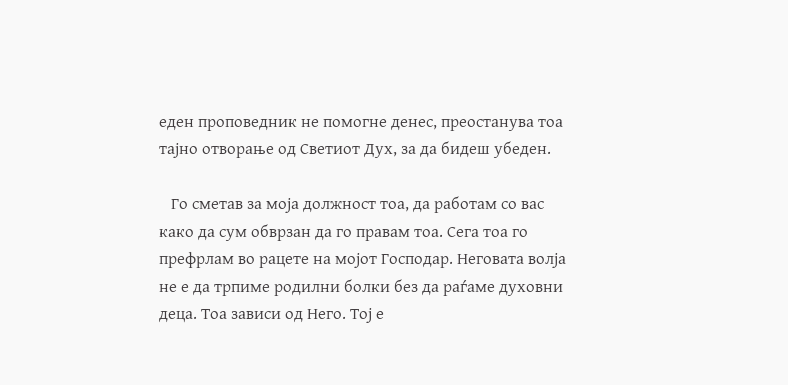еден проповедник не помогне денес, преостанува тоа тајно отворање од Светиот Дух, за да бидеш убеден.

   Го сметав за моја должност тоа, да работам со вас како да сум обврзан да го правам тоа. Сега тоа го префрлам во рацете на мојот Господар. Неговата волја не е да трпиме родилни болки без да раѓаме духовни деца. Тоа зависи од Него. Тој е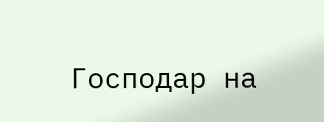Господар на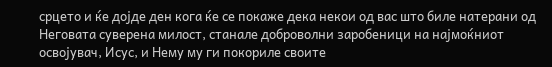срцето и ќе дојде ден кога ќе се покаже дека некои од вас што биле натерани од Неговата суверена милост, станале доброволни заробеници на најмоќниот освојувач, Исус, и Нему му ги покориле своите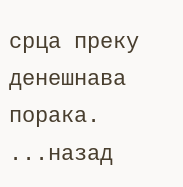срца преку денешнава порака.    ...назад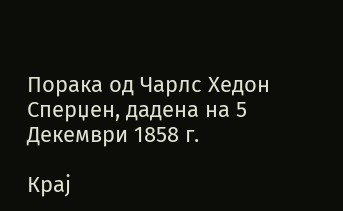Порака од Чарлс Хедон Сперџен, дадена на 5 Декември 1858 г.

Крај